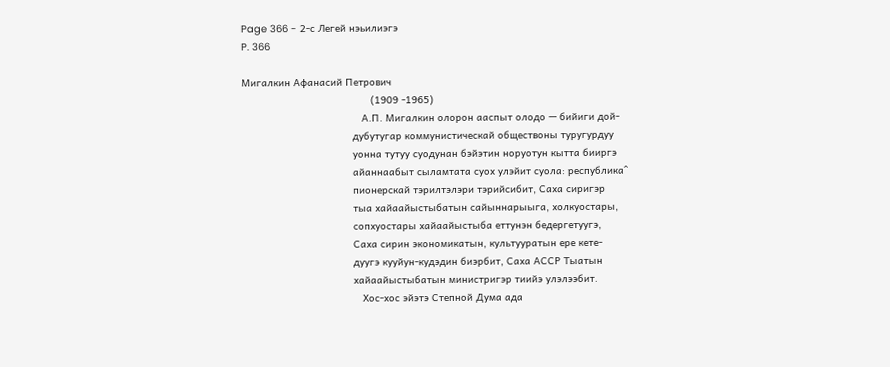Page 366 - 2-с Легей нэьилиэгэ
P. 366

Мигалкин Афанасий Петрович
                                           (1909 -1965)
                                        А.П. Мигалкин олорон ааспыт олодо — бийиги дой-
                                     дубутугар коммунистическай обществоны туругурдуу
                                     уонна тутуу суодунан бэйэтин норуотун кытта бииргэ
                                     айаннаабыт сыламтата суох улэйит суола: республика^
                                     пионерскай тэрилтэлэри тэрийсибит, Саха сиригэр
                                     тыа хайаайыстыбатын сайыннарыыга, холкуостары,
                                     сопхуостары хайаайыстыба еттунэн бедергетуугэ,
                                     Саха сирин экономикатын, культууратын ере кете-
                                     дуугэ кууйун-кудэдин биэрбит, Саха АССР Тыатын
                                     хайаайыстыбатын министригэр тиийэ улэлээбит.
                                        Хос-хос эйэтэ Степной Дума ада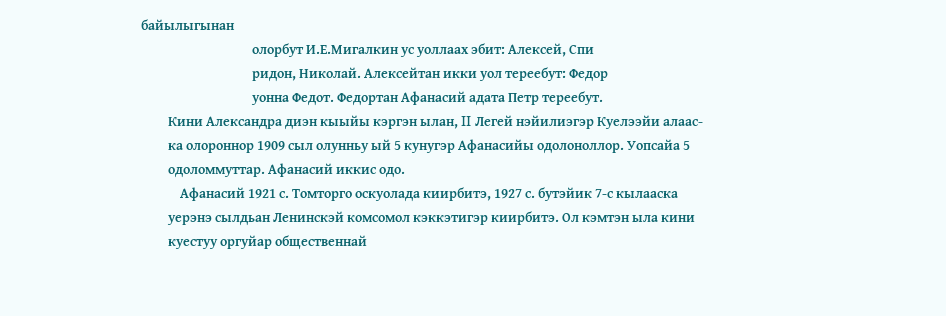байылыгынан
                                     олорбут И.Е.Мигалкин ус уоллаах эбит: Алексей, Спи
                                     ридон, Николай. Алексейтан икки уол тереебут: Федор
                                     уонна Федот. Федортан Афанасий адата Петр тереебут.
         Кини Александра диэн кыыйы кэргэн ылан, II Легей нэйилиэгэр Куелээйи алаас-
         ка олороннор 1909 сыл олунньу ый 5 кунугэр Афанасийы одолоноллор. Уопсайа 5
         одоломмуттар. Афанасий иккис одо.
             Афанасий 1921 с. Томторго оскуолада киирбитэ, 1927 с. бутэйик 7-с кылааска
         уерэнэ сылдьан Ленинскэй комсомол кэккэтигэр киирбитэ. Ол кэмтэн ыла кини
         куестуу оргуйар общественнай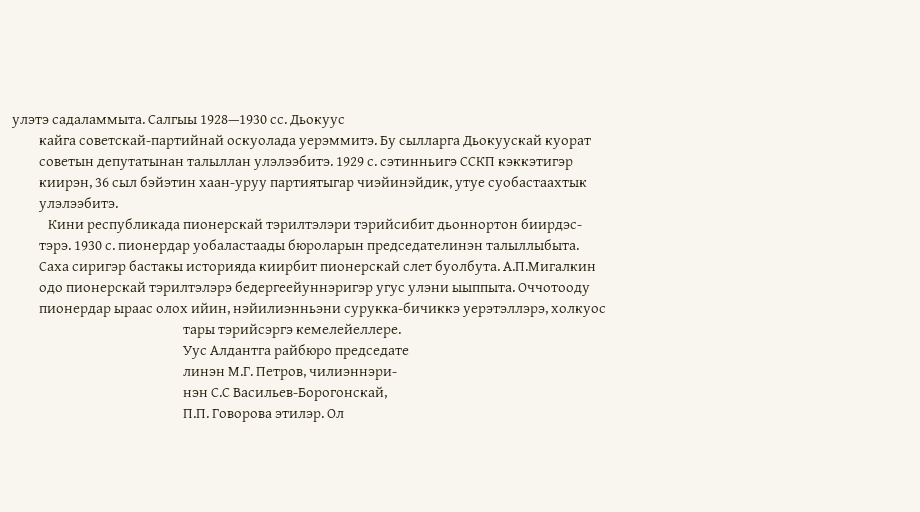улэтэ садаламмыта. Салгыы 1928—1930 сс. Дьокуус
         кайга советскай-партийнай оскуолада уерэммитэ. Бу сылларга Дьокуускай куорат
         советын депутатынан талыллан улэлээбитэ. 1929 с. сэтинньигэ ССКП кэккэтигэр
         киирэн, 36 сыл бэйэтин хаан-уруу партиятыгар чиэйинэйдик, утуе суобастаахтык
         улэлээбитэ.
            Кини республикада пионерскай тэрилтэлэри тэрийсибит дьоннортон биирдэс-
         тэрэ. 1930 с. пионердар уобаластаады бюроларын председателинэн талыллыбыта.
         Саха сиригэр бастакы историяда киирбит пионерскай слет буолбута. А.П.Мигалкин
         одо пионерскай тэрилтэлэрэ бедергеейуннэригэр угус улэни ыыппыта. Оччотооду
         пионердар ыраас олох ийин, нэйилиэнньэни сурукка-бичиккэ уерэтэллэрэ, холкуос
                                                         тары тэрийсэргэ кемелейеллере.
                                                         Уус Алдантга райбюро председате
                                                         линэн М.Г. Петров, чилиэннэри-
                                                         нэн С.С Васильев-Борогонскай,
                                                         П.П. Говорова этилэр. Ол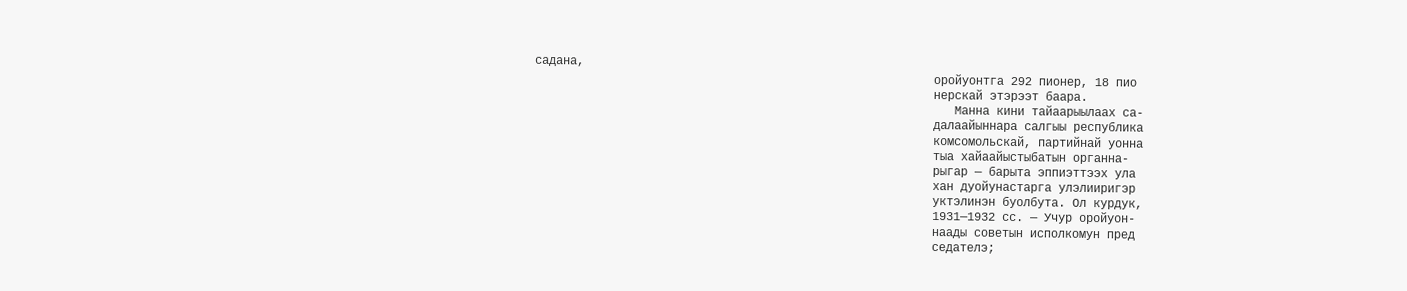садана,
                                                         оройуонтга 292 пионер, 18 пио
                                                         нерскай этэрээт баара.
                                                            Манна кини тайаарыылаах са-
                                                         далаайыннара салгыы республика
                                                         комсомольскай, партийнай уонна
                                                         тыа хайаайыстыбатын органна-
                                                         рыгар — барыта эппиэттээх ула
                                                         хан дуойунастарга улэлииригэр
                                                         уктэлинэн буолбута. Ол курдук,
                                                         1931—1932 сс. — Учур оройуон-
                                                         наады советын исполкомун пред
                                                         седателэ;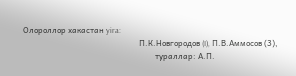Олороллор хакастан yira:
                                                          П.К.Новгородов (I), П.В.Аммосов (3),
                                                                  тураллар: А.П.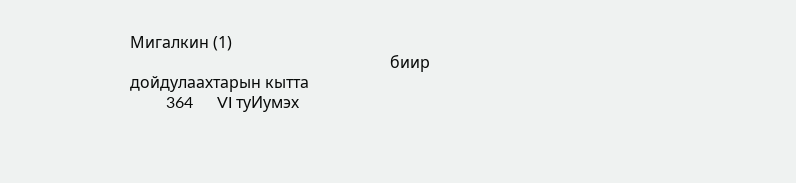Мигалкин (1)
                                                                 биир дойдулаахтарын кытта
         364      VI туИумэх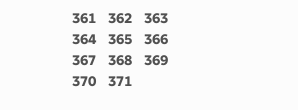361   362   363   364   365   366   367   368   369   370   371